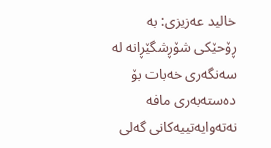خالید عەزیزی: بە ڕۆحێکی شۆڕشگێڕانە لە سەنگەری خەبات بۆ دەستەبەری مافە نەتەوایەتییەکانی گەلی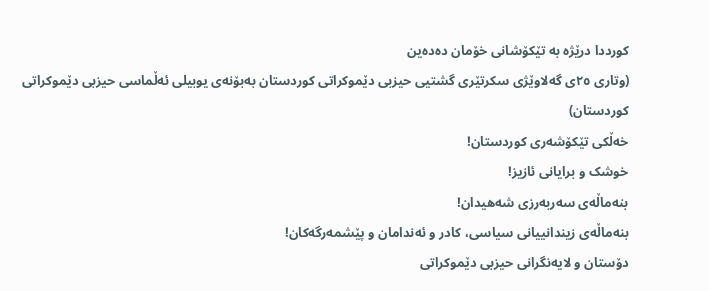کورددا درێژە بە تێکۆشانی خۆمان دەدەین
(وتاری ٢٥ی گەلاوێژی سکرتێری گشتیی حیزبی دێموکراتی کوردستان بەبۆنەی یوبیلی ئەڵماسی حیزبی دێموکراتی کوردستان)
خەڵکی تێکۆشەری کوردستان!
خوشک و برایانی ئازیز!
بنەماڵەی سەربەرزی شەهیدان!
بنەماڵەی زیندانییانی سیاسی، کادر و ئەندامان و پێشمەرگەکان!
دۆستان و لایەنگرانی حیزبی دێموکراتی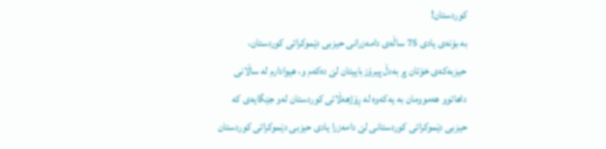کوردستان!
بە بۆنەی یادی 75 ساڵەی دامەزرانی حیزبی دێموکراتی کوردستان، حیزبەکەی خۆتان پڕ بەدڵ پیرۆزباییتان لێ دەکەم و، هیوادارم لە ساڵانی داهاتوو هەموومان بە یەکەوە لە ڕۆژهەڵاتی کوردستان لەو جێگایەی کە حیزبی دێموکراتی کوردستانی لێ دامەزرا یادی حیزبی دێموکراتی کوردستان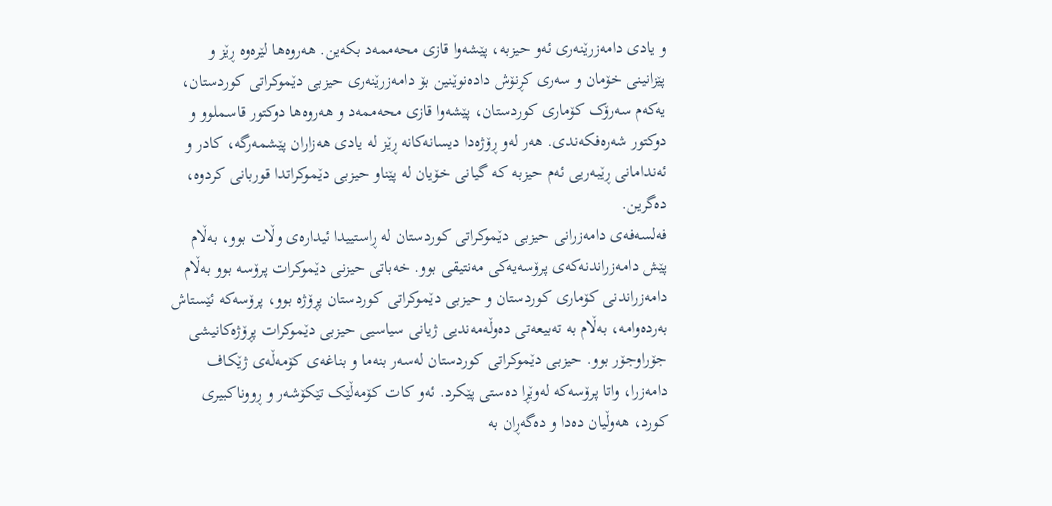و یادی دامەزرێنەری ئەو حیزبە، پێشەوا قازی محەممەد بکەین. هەروەها لێرەوە ڕێز و پێزانینی خۆمان و سەری کڕنۆش دادەنوێنین بۆ دامەزرێنەری حیزبی دێموکراتی کوردستان، یەکەم سەرۆک کۆماری کوردستان، پێشەوا قازی محەممەد و هەروەها دوکتور قاسملوو و دوکتور شەرەفکەندی. هەر لەو ڕۆژەدا دیسانەکانە ڕێز لە یادی هەزاران پێشمەرگە، کادر و ئەندامانی ڕێبەریی ئەم حیزبە کە گیانی خۆیان لە پێناو حیزبی دێموکراتدا قوربانی کردوە، دەگرین.
فەلسەفەی دامەزرانی حیزبی دێموکراتی کوردستان لە ڕاستییدا ئیدارەی وڵات بوو، بەڵام پێش دامەزراندنەکەی پرۆسەیەکی مەنتیقی بوو. خەباتی حیزنی دێموکرات پرۆسە بوو بەڵام دامەزراندنی کۆماری کوردستان و حیزبی دێموکراتی کوردستان پڕۆژە بوو، پرۆسەکە ئێستاش بەردەوامە، بەڵام بە تەبیعەتی دەوڵەمەندیی ژیانی سیاسیی حیزبی دێموکرات پڕۆژەکانیشی جۆراوجۆر بوو. حیزبی دێموکراتی کوردستان لەسەر بنەما و بناغەی کۆمەڵەی ژێکاف دامەزرا، واتا پرۆسەکە لەوێڕا دەستی پێکرد. ئەو کات کۆمەڵێک تێکۆشەر و ڕووناکبیری کورد، هەوڵیان دەدا و دەگەڕان بە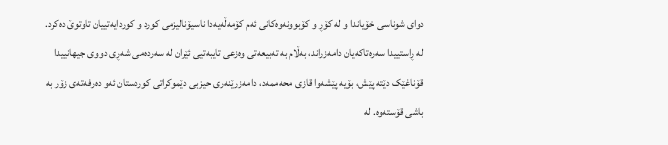دوای شوناسی خۆیاندا و لە کۆڕ و کۆبوونەوەکانی ئەم کۆمەڵەیەدا ناسیۆنالیزمی کورد و کوردایەتییان تاوتوێ دەکرد. لە ڕاستییدا سەرەتاکەیان دامەزراند، بەڵام بە تەبیعەتی وەزعی تایبەتیی ئێران لە سەردەمی شەڕی دووی جیهانییدا قۆناغێک دێتە پێش، بۆیە پێشەوا قازی محەممەد، دامەزرێنەری حیزبی دێموکراتی کوردستان ئەو دەرفەتەی زۆر بە باشی قۆستەوە. لە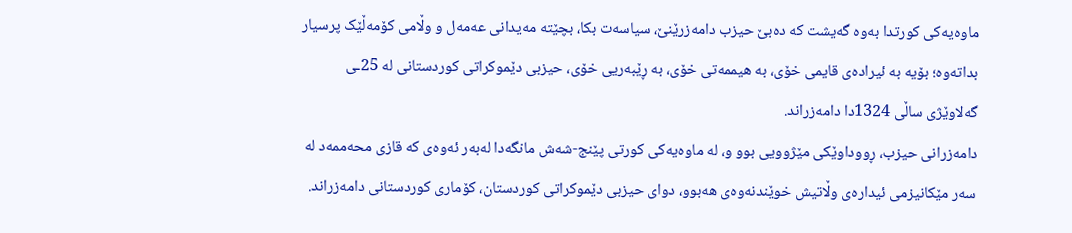ماوەیەکی کورتدا بەوە گەیشت کە دەبێ حیزب دامەزرێنێ، سیاسەت بکا، بچێتە مەیدانی عەمەل و وڵامی کۆمەڵێک پرسیار بداتەوە؛ بۆیە بە ئیرادەی قایمی خۆی، بە هیممەتی خۆی، بە ڕێبەریی خۆی، حیزبی دێموکراتی کوردستانی لە 25ـی گەلاوێژی ساڵی 1324دا دامەزراند.
دامەزرانی حیزب، ڕووداوێکی مێژوویی بوو و، لە ماوەیەکی کورتی پێنج-شەش مانگەدا لەبەر ئەوەی کە قازی محەممەد لە سەر مێکانیزمی ئیدارەی وڵاتیش خوێندنەوەی هەبوو، دوای حیزبی دێموکراتی کوردستان، کۆماری کوردستانی دامەزراند.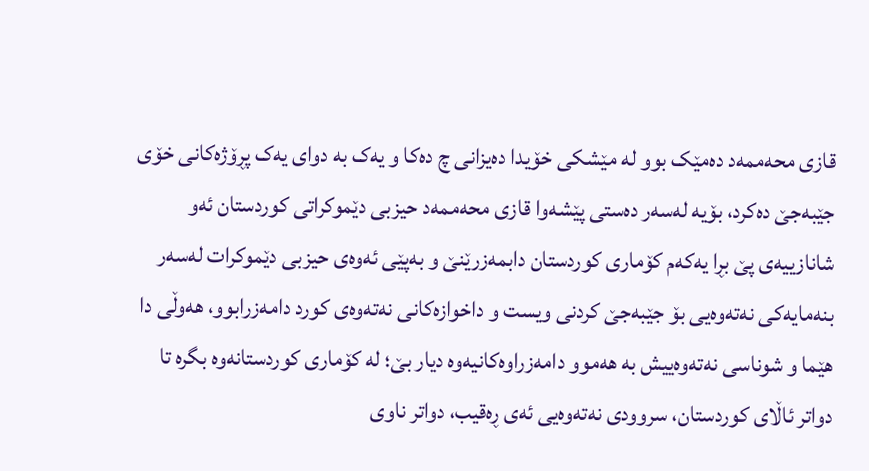قازی محەممەد دەمێک بوو لە مێشکی خۆیدا دەیزانی چ دەکا و یەک بە دوای یەک پڕۆژەکانی خۆی جێبەجێ دەکرد، بۆیە لەسەر دەستی پێشەوا قازی محەممەد حیزبی دێموکراتی کوردستان ئەو شانازییەی پێ بڕا یەکەم کۆماری کوردستان دابمەزرێنێ و بەپێی ئەوەی حیزبی دێموکرات لەسەر بنەمایەکی نەتەوەیی بۆ جێبەجێ کردنی ویست و داخوازەکانی نەتەوەی کورد دامەزرابوو، هەوڵی دا هێما و شوناسی نەتەوەییش بە هەموو دامەزراوەکانیەوە دیار بێ؛ لە کۆماری کوردستانەوە بگرە تا دواتر ئاڵای کوردستان، سروودی نەتەوەیی ئەی ڕەقیب، دواتر ناوی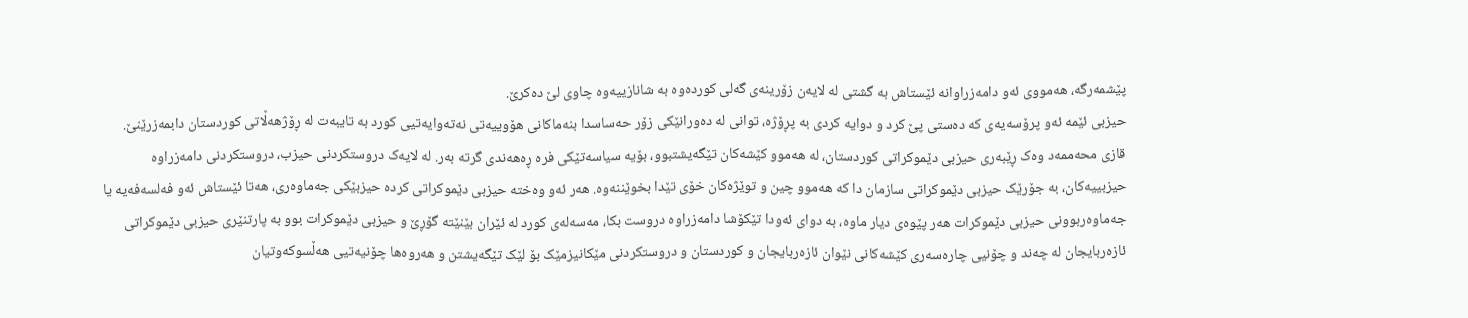پێشمەرگە، هەمووی ئەو دامەزراوانە ئێستاش بە گشتی لە لایەن زۆرینەی گەلی کوردەوە بە شانازییەوە چاوی لێ دەکرێ.
حیزبی ئێمە ئەو پرۆسەیەی کە دەستی پێ کرد و دوایە کردی بە پڕۆژە، توانی لە دەورانێکی زۆر حەساسدا بنەماکانی هۆوییەتی نەتەوایەتیی کورد بە تایبەت لە ڕۆژهەڵاتی کوردستان دابمەزرێنێ. قازی محەممەد وەک ڕێبەری حیزبی دێموکراتی کوردستان، لە هەموو کێشەکان تێگەیشتبوو، بۆیە سیاسەتێکی فرە ڕەهەندی گرتە بەر. لە لایەک دروستکردنی حیزب، دروستکردنی دامەزراوە حیزبییەکان، بە جۆرێک حیزبی دێموکراتی سازمان دا کە هەموو چین و توێژەکان خۆی تێدا بخوێننەوە. هەر ئەو وەختە حیزبی دێموکراتی کردە حیزبێکی جەماوەری، هەتا ئێستاش ئەو فەلسەفەیە یا جەماوەربوونی حیزبی دێموکرات هەر پێوەی دیار ماوە، بە دوای ئەودا تێکۆشا دامەزراوە دروست بکا، مەسەلەی کورد لە ئێران بێنێتە گۆڕێ و حیزبی دێموکرات بوو بە پارتنێری حیزبی دێموکراتی ئازەربایجان لە چەند و چۆنیی چارەسەری کێشەکانی نێوان ئازەربایجان و کوردستان و دروستکردنی مێکانیزمێک بۆ لێک تێگەیشتن و هەروەها چۆنیەتیی هەڵسوکەوتیان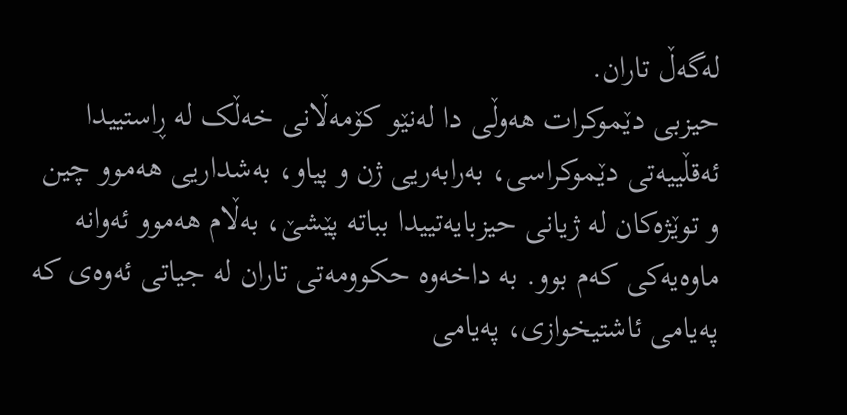لەگەڵ تاران.
حیزبی دێموکرات هەوڵی دا لەنێو کۆمەڵانی خەڵک لە ڕاستییدا ئەقڵییەتی دێموکراسی، بەرابەریی ژن و پیاو، بەشداریی هەموو چین و توێژەکان لە ژیانی حیزبایەتییدا بباتە پێشێ، بەڵام هەموو ئەوانە ماوەیەکی کەم بوو. بە داخەوە حکوومەتی تاران لە جیاتی ئەوەی کە پەیامی ئاشتیخوازی، پەیامی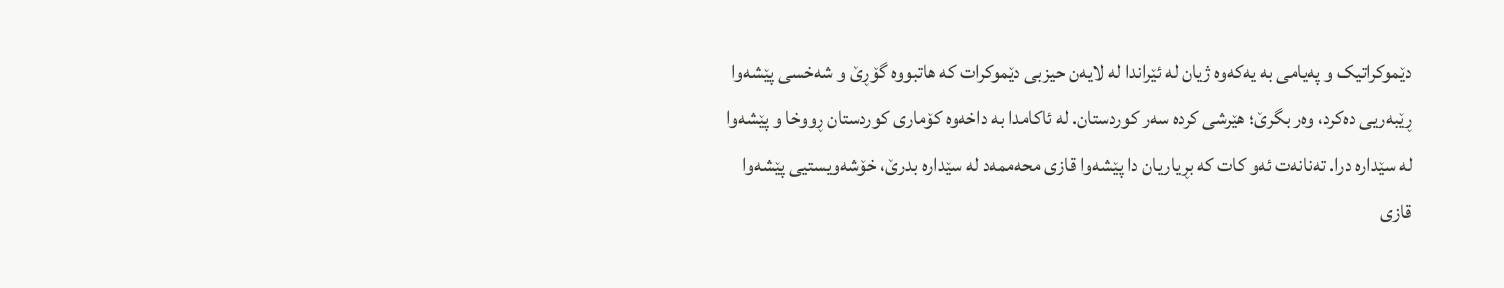دێموکراتیک و پەیامی بە یەکەوە ژیان لە ئێراندا لە لایەن حیزبی دێموکرات کە هاتبووە گۆڕێ و شەخسی پێشەوا ڕێبەریی دەکرد، وەر بگرێ؛ هێرشی کردە سەر کوردستان. لە ئاکامدا بە داخەوە کۆماری کوردستان ڕووخا و پێشەوا لە سێدارە درا. تەنانەت ئەو کات کە بڕیاریان دا پێشەوا قازی محەممەد لە سێدارە بدرێ، خۆشەویستیی پێشەوا قازی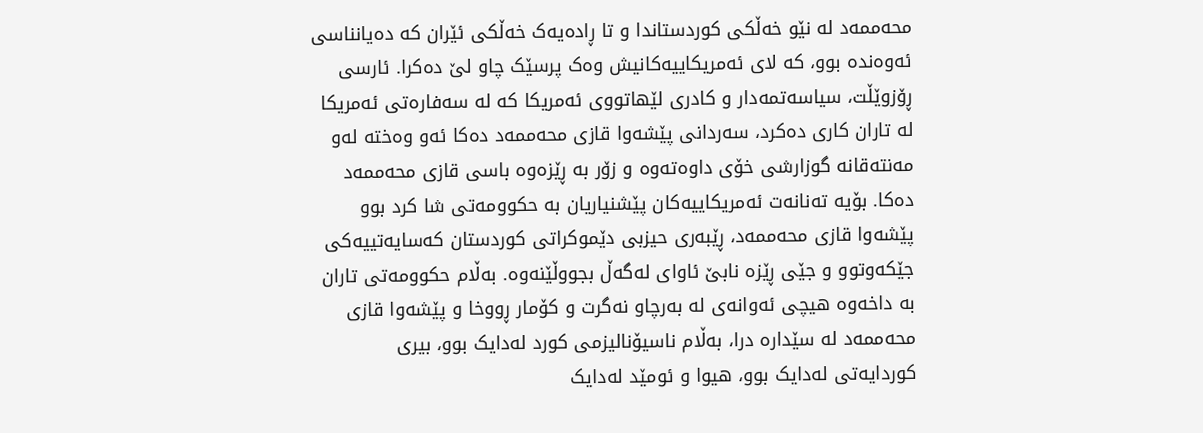محەممەد لە نێو خەڵکی کوردستاندا و تا ڕادەیەک خەڵکی ئێران کە دەیانناسی ئەوەندە بوو، کە لای ئەمریکاییەکانیش وەک پرسێک چاو لێ دەکرا. ئارسی ڕۆزوێڵت، سیاسەتمەدار و کادری لێهاتووی ئەمریکا کە لە سەفارەتی ئەمریکا لە تاران کاری دەکرد، سەردانی پێشەوا قازی محەممەد دەکا ئەو وەختە لەو مەنتەقانە گوزارشی خۆی داوەتەوە و زۆر بە ڕێزەوە باسی قازی محەممەد دەکا. بۆیە تەنانەت ئەمریکاییەکان پێشنیاریان بە حکوومەتی شا کرد بوو پێشەوا قازی محەممەد، ڕێبەری حیزبی دێموکراتی کوردستان کەسایەتییەکی جێکەوتوو و جێی ڕێزە نابێ ئاوای لەگەڵ بجووڵێنەوە. بەڵام حکوومەتی تاران بە داخەوە هیچی ئەوانەی لە بەرچاو نەگرت و کۆمار ڕووخا و پێشەوا قازی محەممەد لە سێدارە درا، بەڵام ناسیۆنالیزمی کورد لەدایک بوو، بیری کوردایەتی لەدایک بوو، هیوا و ئومێد لەدایک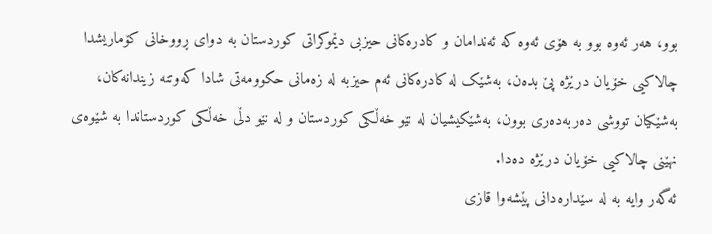بوو، هەر ئەوە بوو بە هۆی ئەوە کە ئەندامان و کادرەکانی حیزبی دێموکراتی کوردستان بە دوای ڕووخانی کۆماریشدا چالاکیی خۆیان درێژە پێ بدەن، بەشێک لە کادرەکانی ئەم حیزبە لە زەمانی حکوومەتی شادا کەوتنە زیندانەکان، بەشێکیان تووشی دەربەدەری بوون، بەشێکیشیان لە نێو خەڵکی کوردستان و لە نێو دڵی خەڵکی کوردستاندا بە شێوەی نهێنی چالاکیی خۆیان درێژە دەدا.
ئەگەر وایە بە لە سێدارەدانی پێشەوا قازی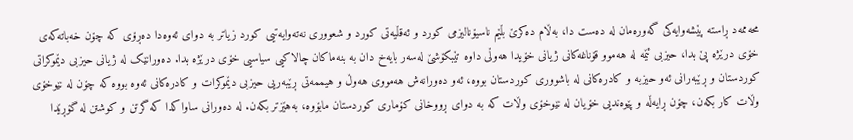محەممەد ڕاستە پێشەوایەکی گەورەمان لە دەست دا، بەڵام دەکرێ بڵێم ناسیۆنالیزمی کورد و ئەقڵیەتی کورد و شعووری نەتەوایەتیی کورد زیاتر بە دوای ئەوەدا دەڕۆی کە چۆن خەباتەکەی خۆی درێژە پێ بدا، حیزبی ئێمە لە هەموو قۆناغەکانی ژیانی خۆیدا هەوڵی داوە تێبکۆشێ لەسەر بایەخ دان بە بنەماکان چالاکیی سیاسیی خۆی درێژە بدا. دەورانێک لە ژیانی حیزبی دێموکراتی کوردستان و ڕێبەرانی ئەو حیزبە و کادرەکانی لە باشووری کوردستان بووە، ئەو دەورانەش هەمووی هەوڵ و هیممەتی ڕێبەریی حیزبی دێموکرات و کادرەکانی ئەوە بووە کە چۆن لە نێوخۆی وڵات کار بکەن، چۆن ڕایەڵە و پێوەندیی خۆیان لە نێوخۆی وڵات کە بە دوای ڕووخانی کۆماری کوردستان مابۆوە، بەهێزتر بکەن. لە دەورانی ساواکدا کە گرتن و کوشتن لە گۆڕێدا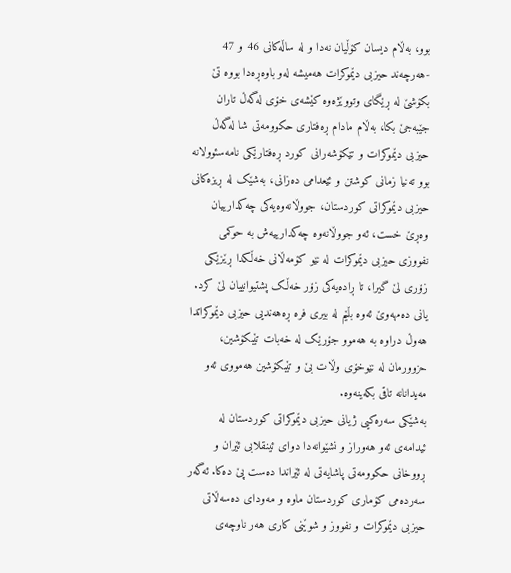بوو، بەڵام دیسان کۆڵیان نەدا و لە ساڵەکانی 46 و 47 -هەرچەند حیزبی دێموکرات هەمیشە لەو باوەڕەدا بووە تێ بکۆشێ لە ڕێگای وتووێژەوە کێشەی خۆی لەگەڵ تاران جێبەجێ بکا، بەڵام مادام ڕەفتاری حکوومەتی شا لەگەڵ حیزبی دێموکرات و تێکۆشەرانی کورد ڕەفتارێکی نامەسئوولانە بوو تەنیا زمانی کوشتن و ئێعدامی دەزانی، بەشێک لە ڕیزەکانی حیزبی دێموکراتی کوردستان، جووڵانەوەیەکی چەکدارییان وەڕێ خست، ئەو جووڵانەوە چەکدارییەش بە حوکمی نفووزی حیزبی دێموکرات لە نێو کۆمەڵانی خەڵکدا ڕێزێکی زۆری لێ گیرا، تا ڕادەیەکی زۆر خەڵک پشتیوانییان لێ کرد. یانی دەمهەوێ ئەوە بڵێم لە بیری فرە ڕەهەندیی حیزبی دێموکراتدا هەوڵ دراوە بە هەموو جۆرێک لە خەبات تێبکۆشین، حزوورمان لە نێوخۆی وڵات بێ و تێبکۆشین هەمووی ئەو مەیدانانە تاقی بکەینەوە.
بەشێکی سەرەکیی ژیانی حیزبی دێموکراتی کوردستان لە ئیدامەی ئەو هەوراز و نشێوانەدا دوای ئینقلابی ئێران و ڕووخانی حکوومەتی پاشایەتی لە ئێراندا دەست پێ دەکا. ئەگەر سەردەمی کۆماری کوردستان ماوە و مەودای دەسەڵاتی حیزبی دێموکرات و نفووز و شوێنی کاری هەر ناوچەی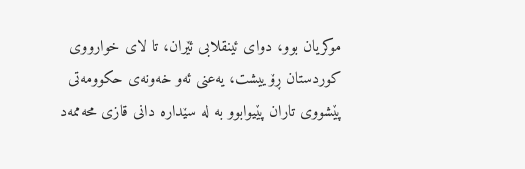موکریان بوو، دوای ئینقلابی ئێران، تا لای خوارووی کوردستان ڕۆییشت، یەعنی ئەو خەونەی حکوومەتی پێشووی تاران پێیوابوو بە لە سێدارە دانی قازی محەممەد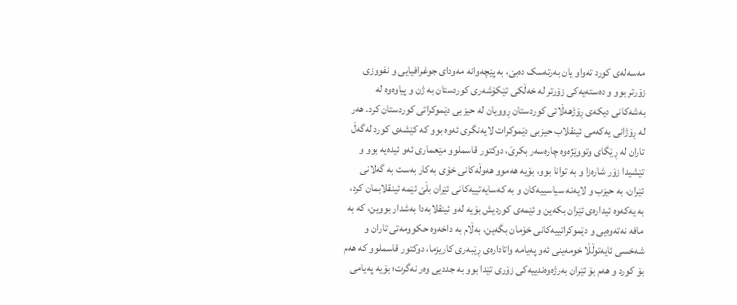مەسەلەی کورد تەواو یان بەرتەسک دەبێ، بە پێچەوانە مەودای جوغرافیایی و نفووزی زۆرتر بوو و دەستەیەکی زۆرتر لە خەڵکی تێکۆشەری کوردستان بە ژن و پیاوەوە لە بەشەکانی دیکەی ڕۆژهەڵاتی کوردستان ڕوویان لە حیزبی دێموکراتی کوردستان کرد. هەر لە ڕۆژانی یەکەمی ئینقلاب حیزبی دێموکرات لایەنگری ئەوە بوو کە کێشەی کورد لەگەڵ تاران لە ڕێگای وتووێژەوە چارەسەر بکرێ، دوکتور قاسملوو مێعماری ئەو ئیدەیە بوو و تێشیدا زۆر شارەزا و بە توانا بوو، بۆیە هەموو هەوڵەکانی خۆی بەکار بەست بە گەلانی ئێران، بە حیزب و لایەنە سیاسییەکان و بە کەسایەتییەکانی ئێران بڵێ ئێمە ئینقلابمان کرد، بە یەکەوە ئیدارەی ئێران بکەین و ئێمەی کوردیش بۆیە لەو ئینقلابەدا بەشدار بووین، کە بە مافە نەتەوەیی و دێموکراتییەکانی خۆمان بگەین، بەڵام بە داخەوە حکوومەتی تاران و شەخسی ئایەتوڵڵا خومەینی ئەو پەیامە واتادارەی ڕێبەری کاریزما، دوکتور قاسملوو کە هەم بۆ کورد و هەم بۆ ئێران بەرژەوەندییەکی زۆری تێدا بوو بە جددیی وەر نەگرت؛ بۆیە پەیامی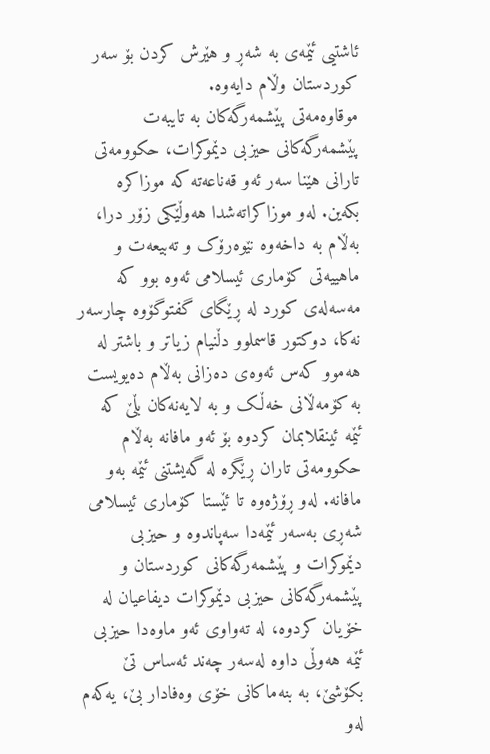ئاشتیی ئێمەی بە شەڕ و هێرش کردن بۆ سەر کوردستان وڵام دایەوە.
موقاوەمەتی پێشمەرگەکان بە تایبەت پێشمەرگەکانی حیزبی دێموکرات، حکوومەتی تارانی هێنا سەر ئەو قەناعەتە کە موزاکرە بکەین. لەو موزاکراتەشدا هەوڵێکی زۆر درا، بەڵام بە داخەوە نێوەرۆک و تەبیعەت و ماهییەتی کۆماری ئیسلامی ئەوە بوو کە مەسەلەی کورد لە ڕێگای گفتوگۆوە چارسەر نەکا، دوکتور قاسملوو دڵنیام زیاتر و باشتر لە هەموو کەس ئەوەی دەزانی بەڵام دەیویست بە کۆمەڵانی خەڵک و بە لایەنەکان بڵێ کە ئێمە ئینقلابمان کردوە بۆ ئەو مافانە بەڵام حکوومەتی تاران ڕێگرە لە گەیشتنی ئێمە بەو مافانە. لەو ڕۆژەوە تا ئێستا کۆماری ئیسلامی شەڕی بەسەر ئێمەدا سەپاندوە و حیزبی دێموکرات و پێشمەرگەکانی کوردستان و پێشمەرگەکانی حیزبی دێموکرات دیفاعیان لە خۆیان کردوە، لە تەواوی ئەو ماوەدا حیزبی ئێمە هەوڵی داوە لەسەر چەند ئەساس تێ بکۆشێ، بە بنەماکانی خۆی وەفادار بێ، یەکەم لەو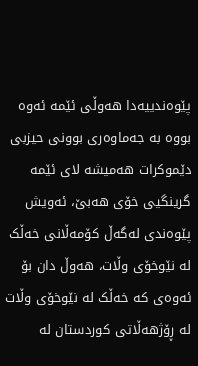پێوەندییەدا هەوڵی ئێمە ئەوە بووە بە جەماوەری بوونی حیزبی دێموکرات هەمیشە لای ئێمە گرینگیی خۆی هەبێ، ئەویش پێوەندی لەگەڵ کۆمەڵانی خەڵک لە نێوخۆی وڵات، هەوڵ دان بۆ ئەوەی کە خەڵک لە نێوخۆی وڵات لە ڕۆژهەڵاتی کوردستان لە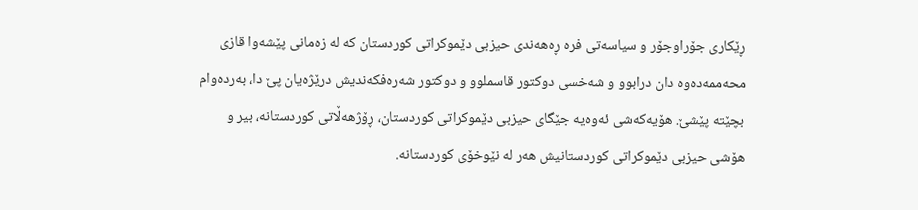ڕێکاری جۆراوجۆر و سیاسەتی فرە ڕەهەندی حیزبی دێموکراتی کوردستان کە لە زەمانی پێشەوا قازی محەممەدەوە دان درابوو و شەخسی دوکتور قاسملوو و دوکتور شەرەفکەندیش درێژەیان پێ دا، بەردەوام بچێتە پێشێ. هۆیەکەشی ئەوەیە جێگای حیزبی دێموکراتی کوردستان، ڕۆژهەڵاتی کوردستانە، بیر و هۆشی حیزبی دێموکراتی کوردستانیش هەر لە نێوخۆی کوردستانە.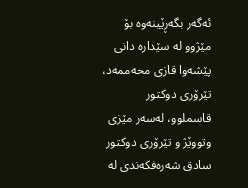ئەگەر بگەڕێینەوە بۆ مێژوو لە سێدارە دانی پێشەوا قازی محەممەد، تێرۆری دوکتور قاسملوو، لەسەر مێزی وتووێژ و تێرۆری دوکتور سادق شەرەفکەندی لە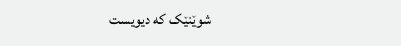شوێنێک کە دیویست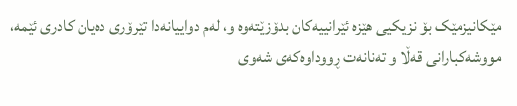مێکانیزمێک بۆ نزیکیی هێزە ئێرانییەکان بدۆزێتەوە و، لەم دواییانەدا تێرۆری دەیان کادری ئێمە، مووشەکبارانی قەڵا و تەنانەت ڕووداوەکەی شەوی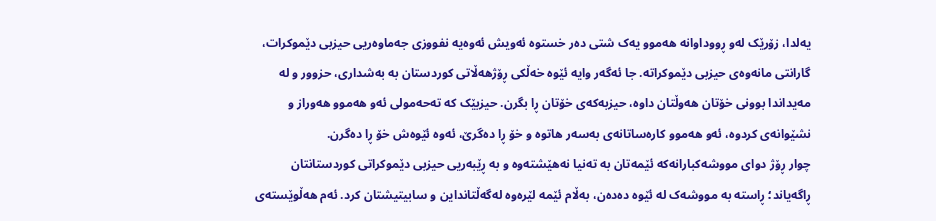یەلدا، زۆرێک لەو ڕووداوانە هەموو یەک شتی دەر خستوە ئەویش ئەوەیە نفووزی جەماوەریی حیزبی دێموکرات، گارانتی مانەوەی حیزبی دێموکراتە. جا ئەگەر وایە ئێوە خەڵکی ڕۆژهەڵاتی کوردستان بە بەشداری، حزوور و لە مەیداندا بوونی خۆتان هەوڵتان داوە، حیزبەکەی خۆتان ڕا بگرن. حیزبێک کە تەحەمولی ئەو هەموو هەوراز و نشێوانەی کردوە، ئەو هەموو کارەساتانەی بەسەر هاتوە و خۆ ڕا دەگرێ، ئەوە ئێوەش خۆ ڕا دەگرن.
چوار ڕۆژ دوای مووشەکبارانەکە ئێمەتان بە تەنیا نەهێشتەوە و بە ڕێبەریی حیزبی دێموکراتی کوردستانتان ڕاگەیاند؛ ڕاستە بە مووشەک لە ئێوە دەدەن، بەڵام ئێمە لێرەوە لەگەڵتانداین و سابیتیشتان کرد. ئەم هەڵوێستەی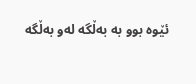ئێوە بوو بە بەڵگە لەو بەڵگە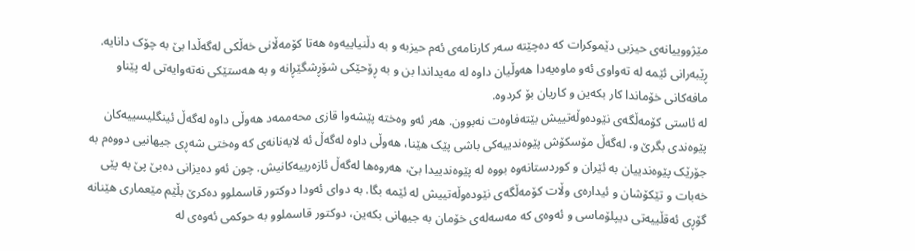مێژووییانەی حیزبی دێموکرات کە دەچێتە سەر کارنامەی ئەم حیزبە و بە دڵنیاییەوە هەتا کۆمەڵانی خەڵکی لەگەڵدا بێ بە چۆک دانایە. ڕێبەرانی ئێمە لە تەواوی ئەو ماوەیەدا هەوڵیان داوە لە مەیداندا بن و بە ڕۆحێکی شۆڕشگێڕانە و بە هەستێکی نەتەوایەتی لە پێناو مافەکانی خۆماندا کار بکەین و کاریان بۆ کردوە.
لە ئاستی کۆمەڵگەی نێودەوڵەتییش بێتەفاوەت نەبوون. هەر ئەو وەختە پێشەوا قازی محەممەد هەوڵی داوە لەگەڵ ئینگلیسییەکان پێوەندی بگرێ و، لەگەڵ مۆسکۆش پێوەندییەکی باشی پێک هێنا، هەوڵی داوە لەگەڵ ئە لایەنانەی کە وەختی شەڕی جیهانیی دووەم بە جۆرێک پێوەندییان بە ئێران و کوردستانەوە بووە لە پێوەندییدا بێ، هەروەها لەگەڵ ئازەرییەکانیش. چون ئەو دەیزانی دەبێ پێ بە پێی خەبات و تێکۆشان و ئیدارەی وڵات کۆمەڵگەی نێودەوڵەتییش لە ئێمە بگا. بە دوای ئەودا دوکتور قاسملوو دەکرێ بڵێم مێعماری هێنانە گۆڕی ئەقڵییەتی دیپلۆماسی و ئەوەی کە مەسەلەی خۆمان بە جیهانی بکەین، دوکتور قاسملوو بە حوکمی ئەوەی لە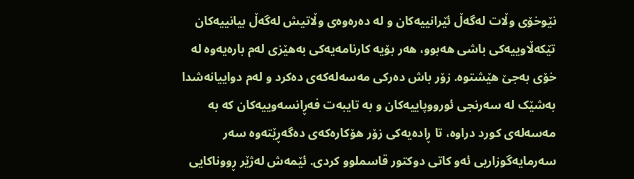نێوخۆی وڵات لەگەڵ ئێرانییەکان و لە دەرەوەی وڵاتیش لەگەڵ بیانییەکان تێکەڵاوییەکی باشی هەبوو، هەر بۆیە کارنامەیەکی بەهێزی لەم بارەیەوە لە خۆی بەجێ هێشتوە. زۆر باش دەرکی مەسەلەکەی دەکرد و لەم دواییانەشدا بەشێک لە سەرنجی ئورووپاییەکان و بە تایبەت فەڕانسەوییەکان کە بە مەسەلەی کورد دراوە، تا ڕادەیەکی زۆر هۆکارەکەی دەگەڕێتەوە سەر سەرمایەگوزاریی ئەو کاتی دوکتور قاسملوو کردی. ئێمەش لەژێر ڕووناکایی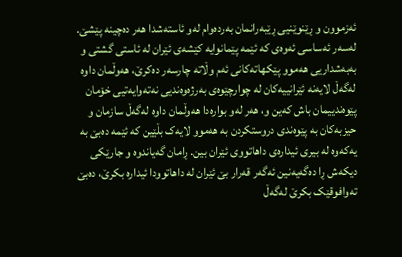ئەزموون و ڕێنوێنیی ڕێبەرانمان بەردەوام لەو ئاستەشدا هەر دەچینە پێشێ.
لەسەر ئەساسی ئەوەی کە ئێمە پێمانوایە کێشەی ئێران لە ئاستی گشتی و بەبەشداریی هەموو پێکهاتەکانی ئەم وڵاتە چارسەر دەکرێ، هەوڵمان داوە لەگەڵ لایەنە ئێرانییەکان لە چوارچێوەی بەرژەوەندیی نەتەوایەتیی خۆمان پێوەندییمان باش کەین و، هەر لەو بوارەدا هەوڵمان داوە لەگەڵ سازمان و حیزبەکان بە پێوەندی دروستکردن بە هەموو لایەک بڵێین کە ئێمە دەبێ بە یەکەوە لە بیری ئیدارەی داهاتووی ئێران بین. ڕامان گەیاندوە و جارێکی دیکەش ڕا دەگەیەنین ئەگەر قەرار بێ ئێران لە داهاتوودا ئیدارە بکرێ، دەبێ تەوافوقێک بکرێ لەگەڵ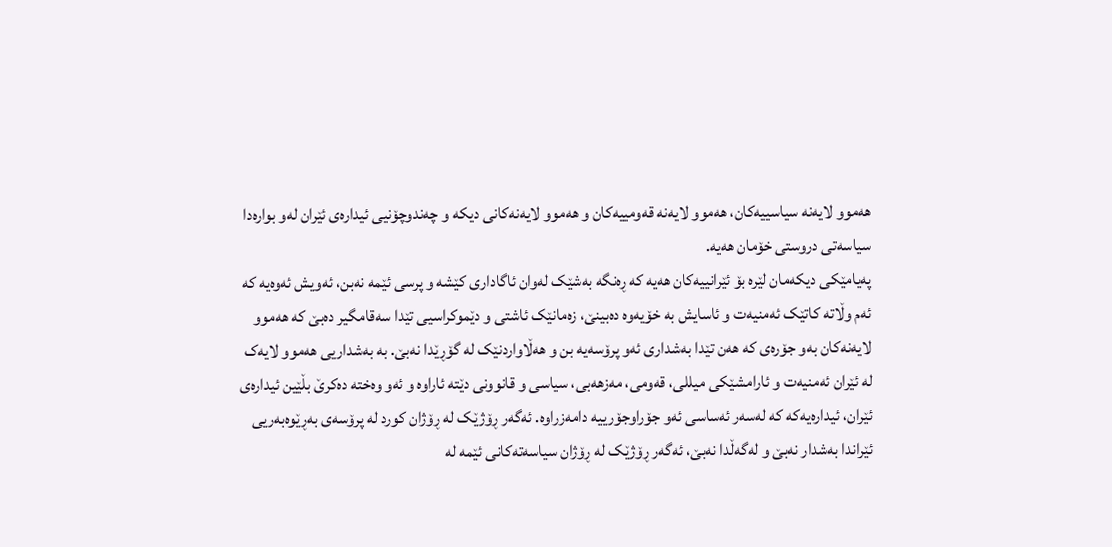هەموو لایەنە سیاسییەکان، هەموو لایەنە قەومییەکان و هەموو لایەنەکانی دیکە و چەندوچۆنیی ئیدارەی ئێران لەو بوارەدا سیاسەتی دروستی خۆمان هەیە.
پەیامێکی دیکەمان لێرە بۆ ئێرانییەکان هەیە کە ڕەنگە بەشێک لەوان ئاگاداری کێشە و پرسی ئێمە نەبن، ئەویش ئەوەیە کە ئەم وڵاتە کاتێک ئەمنیەت و ئاسایش بە خۆیەوە دەبینێ، زەمانێک ئاشتی و دێموکراسیی تێدا سەقامگیر دەبێ کە هەموو لایەنەکان بەو جۆرەی کە هەن تێدا بەشداری ئەو پرۆسەیە بن و هەڵاواردنێک لە گۆڕێدا نەبێ. بە بەشداریی هەموو لایەک لە ئێران ئەمنیەت و ئارامشێکی میللی، قەومی، مەزهەبی، سیاسی و قانوونی دێتە ئاراوە و ئەو وەختە دەکرێ بڵێین ئیدارەی ئێران، ئیدارەیەکە کە لەسەر ئەساسی ئەو جۆراوجۆرییە دامەزراوە. ئەگەر ڕۆژێک لە ڕۆژان کورد لە پرۆسەی بەڕێوەبەریی ئێراندا بەشدار نەبێ و لەگەڵدا نەبێ، ئەگەر ڕۆژێک لە ڕۆژان سیاسەتەکانی ئێمە لە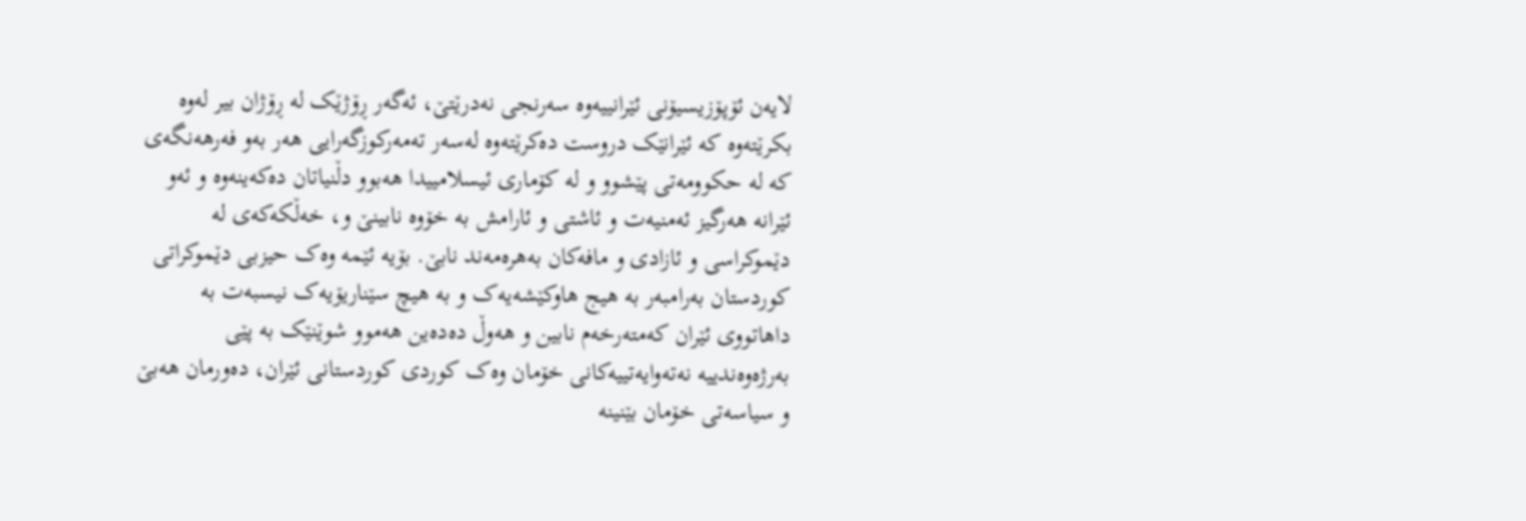لایەن ئۆپۆزیسیۆنی ئێرانییەوە سەرنجی نەدرێتێ، ئەگەر ڕۆژێک لە ڕۆژان بیر لەوە بکرێتەوە کە ئێرانێک دروست دەکرێتەوە لەسەر تەمەرکوزگەرایی هەر بەو فەرهەنگەی کە لە حکوومەتی پێشوو و لە کۆماری ئیسلامییدا هەبوو دڵنیاتان دەکەینەوە و ئەو ئێرانە هەرگیز ئەمنیەت و ئاشتی و ئارامش بە خۆوە نابینێ و، خەڵکەکەی لە دێموکراسی و ئازادی و مافەکان بەهرەمەند نابێ. بۆیە ئێمە وەک حیزبی دێموکراتی کوردستان بەرامبەر بە هیج هاوکێشەیەک و بە هیچ سێناریۆیەک نیسبەت بە داهاتووی ئێران کەمتەرخەم نابین و هەوڵ دەدەین هەموو شوێنێک بە پێی بەرژەوەندییە نەتەوایەتییەکانی خۆمان وەک کوردی کوردستانی ئێران، دەورمان هەبێ و سیاسەتی خۆمان بێنینە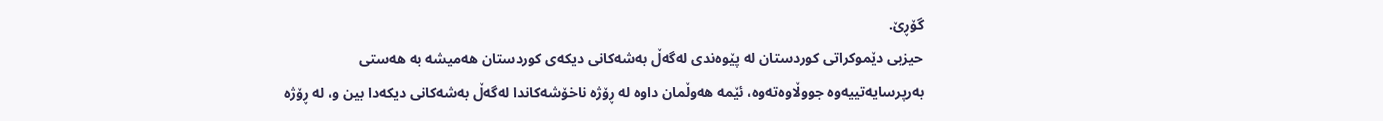گۆڕێ.
حیزبی دێموکراتی کوردستان لە پێوەندی لەگەڵ بەشەکانی دیکەی کوردستان هەمیشە بە هەستی بەرپرسایەتییەوە جووڵاوەتەوە، ئێمە هەوڵمان داوە لە ڕۆژە ناخۆشەکاندا لەگەڵ بەشەکانی دیکەدا بین و، لە ڕۆژە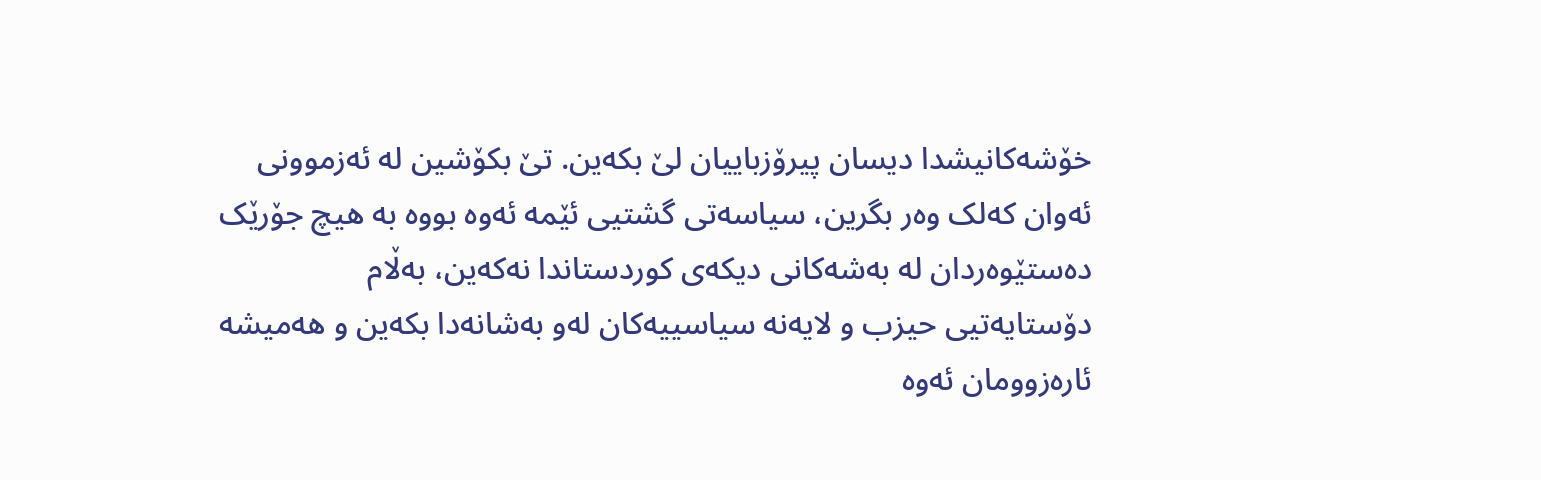خۆشەکانیشدا دیسان پیرۆزباییان لێ بکەین. تێ بکۆشین لە ئەزموونی ئەوان کەلک وەر بگرین، سیاسەتی گشتیی ئێمە ئەوە بووە بە هیچ جۆرێک دەستێوەردان لە بەشەکانی دیکەی کوردستاندا نەکەین، بەڵام دۆستایەتیی حیزب و لایەنە سیاسییەکان لەو بەشانەدا بکەین و هەمیشە ئارەزوومان ئەوە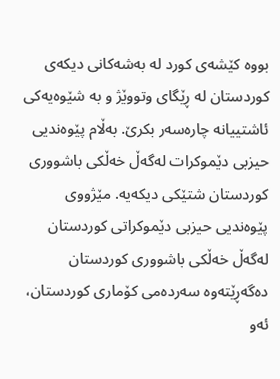بووە کێشەی کورد لە بەشەکانی دیکەی کوردستان لە ڕێگای وتووێژ و بە شێوەیەکی ئاشتییانە چارەسەر بکرێ. بەڵام پێوەندیی حیزبی دێموکرات لەگەڵ خەڵکی باشووری کوردستان شتێکی دیکەیە. مێژووی پێوەندیی حیزبی دێموکراتی کوردستان لەگەڵ خەڵکی باشووری کوردستان دەگەڕێتەوە سەردەمی کۆماری کوردستان، ئەو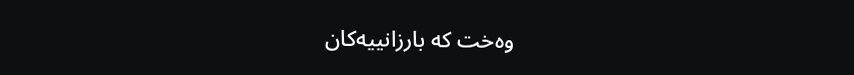وەخت کە بارزانییەکان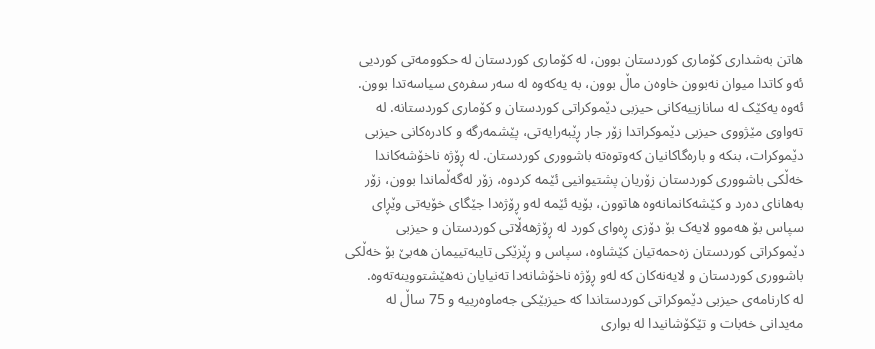هاتن بەشداری کۆماری کوردستان بوون، لە کۆماری کوردستان لە حکوومەتی کوردیی ئەو کاتدا میوان نەبوون خاوەن ماڵ بوون، بە یەکەوە لە سەر سفرەی سیاسەتدا بوون. ئەوە یەکێک لە سانازییەکانی حیزبی دێموکراتی کوردستان و کۆماری کوردستانە. لە تەواوی مێژووی حیزبی دێموکراتدا زۆر جار ڕێبەرایەتی، پێشمەرگە و کادرەکانی حیزبی دێموکرات، بنکە و بارەگاکانیان کەوتوەتە باشووری کوردستان. لە ڕۆژە ناخۆشەکاندا خەڵکی باشووری کوردستان زۆریان پشتیوانیی ئێمە کردوە، زۆر لەگەڵماندا بوون، زۆر بەهانای دەرد و کێشەکانمانەوە هاتوون، بۆیە ئێمە لەو ڕۆژەدا جێگای خۆیەتی وێڕای سپاس بۆ هەموو لایەک بۆ دۆزی ڕەوای کورد لە ڕۆژهەڵاتی کوردستان و حیزبی دێموکراتی کوردستان زەحمەتیان کێشاوە، سپاس و ڕێزێکی تایبەتییمان هەبێ بۆ خەڵکی باشووری کوردستان و لایەنەکان کە لەو ڕۆژە ناخۆشانەدا تەنیایان نەهێشتووینەتەوە.
لە کارنامەی حیزبی دێموکراتی کوردستاندا کە حیزبێکی جەماوەرییە و 75 ساڵ لە مەیدانی خەبات و تێکۆشانیدا لە بواری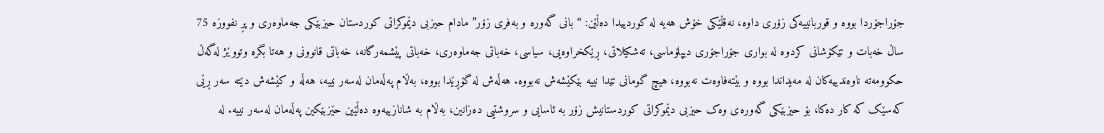جۆراجۆردا بووە و قوربانییەکی زۆری داوە، نەقڵێکی خۆش هەیە لە کوردییدا دەڵێن: “بانی گەورە و بەفری زۆر” مادام حیزبی دێموکراتی کوردستان حیزبێکی جەماوەری و پڕ نفووزە 75 ساڵ خەبات و تێکۆشانی کردوە لە بواری جۆراجۆری دیپلۆماسی، تەشکیلاتی، ڕێکخراوەیی، سیاسی، خەباتی جەماوەری، خەباتی پێشمەرگانە، خەباتی قانوونی و هەتا بگرە وتووێژ لەگەڵ حکوومەتە ناوەندییەکان لە مەیداندا بووە و بێتەفاوەت نەبووە، هیچ گومانی تێدا نییە بێکێشەش نەبووە. هەڵەش لە گۆڕێدا بووە، بەڵام پەڵەمان لەسەر نییە، هەڵە و کێشەش دێتە سەر ڕێی کەسێک کە کار دەکا، بۆ حیزبێکی گەورەی وەک حیزبی دێموکراتی کوردستانیش زۆر بە ئاسایی و سروشتیی دەزانین، بەڵام بە شانازییەوە دەڵێین حێزبێکین پەڵەمان لەسەر نییە. لە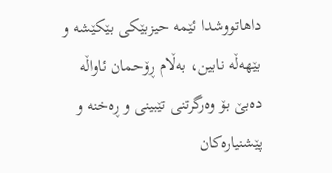داهاتووشدا ئێمە حیزبێکی بێکێشە و بێهەڵە نابین، بەڵام ڕۆحمان ئاواڵە دەبێ بۆ وەرگرتنی تێبینی و ڕەخنە و پێشنیارەکان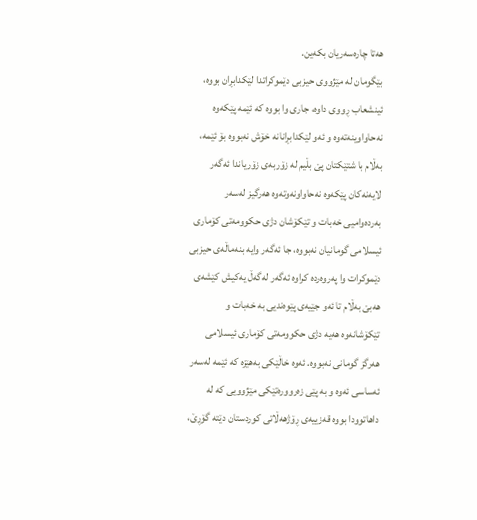هەتا چارەسەریان بکەین.
بێگومان لە مێژووی حیزبی دێموکراتدا لێکدابڕان بووە، ئینشعاب ڕووی داوە، جاری وا بووە کە ئێمە پێکەوە نەحاواوینەتەوە و ئەو لێکدابڕانانە خۆش نەبووە بۆ ئێمە، بەڵام با شتێکتان پێ بڵیم لە زۆربەی زۆریاندا ئەگەر لایەنەکان پێکەوە نەحاواونەوتەوە هەرگیز لەسەر بەردەوامیی خەبات و تێکۆشان دژی حکوومەتی کۆماری ئیسلامی گومانیان نەبووە، جا ئەگەر وایە بنەماڵەی حیزبی دێموکرات وا پەروەردە کراوە ئەگەر لەگەڵ یەکیش کێشەی هەبێ بەڵام تا ئەو جێیەی پێوەندیی بە خەبات و تێکۆشانەوە هەیە دژی حکوومەتی کۆماری ئیسلامی هەرگز گومانی نەبووە. ئەوە خاڵێکی بەهێزە کە ئێمە لەسەر ئەساسی ئەوە و بە پێی زەروورەتێکی مێژوویی کە لە داهاتوودا بووە قەزییەی ڕۆژهەڵاتی کوردستان دێتە گۆڕێ،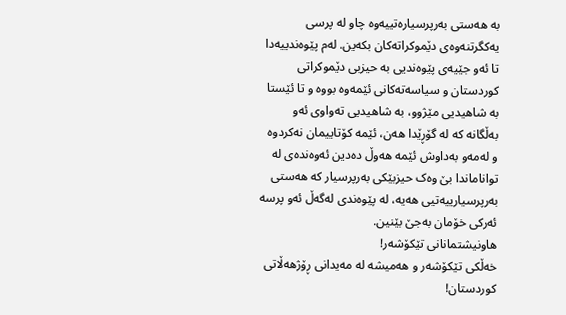بە هەستی بەرپرسیارەتییەوە چاو لە پرسی یەکگرتنەوەی دێموکراتەکان بکەین. لەم پێوەندییەدا تا ئەو جێیەی پێوەندیی بە حیزبی دێموکراتی کوردستان و سیاسەتەکانی ئێمەوە بووە و تا ئێستا بە شاهیدیی مێژوو، بە شاهیدیی تەواوی ئەو بەڵگانە کە لە گۆڕێدا هەن، ئێمە کۆتاییمان نەکردوە و لەمەو بەداوش ئێمە هەوڵ دەدین ئەوەندەی لە تواناماندا بێ وەک حیزبێکی بەرپرسیار کە هەستی بەرپرسیارییەتیی هەیە، لە پێوەندی لەگەڵ ئەو پرسە ئەرکی خۆمان بەجێ بێنین.
هاونیشتمانانی تێکۆشەر!
خەڵکی تێکۆشەر و هەمیشە لە مەیدانی ڕۆژهەڵاتی کوردستان!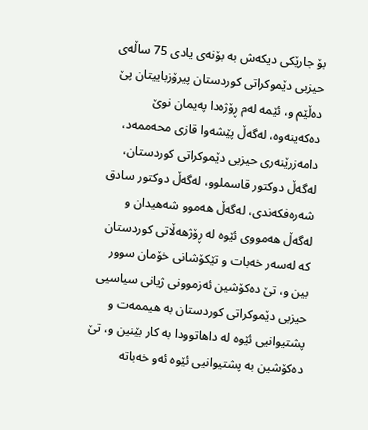بۆ جارێکی دیکەش بە بۆنەی یادی 75 ساڵەی حیزبی دێموکراتی کوردستان پیرۆزباییتان پێ دەڵێم و، ئێمە لەم ڕۆژەدا پەیمان نوێ دەکەینەوە، لەگەڵ پێشەوا قازی محەممەد، دامەزرێنەری حیزبی دێموکراتی کوردستان، لەگەڵ دوکتور قاسملوو، لەگەڵ دوکتور سادق شەرەفکەندی، لەگەڵ هەموو شەهیدان و لەگەڵ هەمووی ئێوە لە ڕۆژهەڵاتی کوردستان کە لەسەر خەبات و تێکۆشانی خۆمان سوور بین و، تێ دەکۆشین ئەزموونی ژیانی سیاسیی حیزبی دێموکراتی کوردستان بە هیممەت و پشتیوانیی ئێوە لە داهاتوودا بە کار بێنین و، تێ دەکۆشین بە پشتیوانیی ئێوە ئەو خەباتە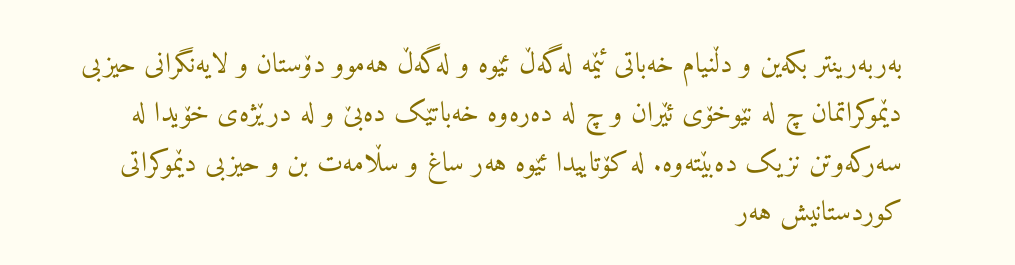بەربەرینتر بکەین و دڵنیام خەباتی ئێمە لەگەڵ ئێوە و لەگەڵ هەموو دۆستان و لایەنگرانی حیزبی دێموکراتمان چ لە نێوخۆی ئێران و چ لە دەرەوە خەباتێک دەبێ و لە درێژەی خۆیدا لە سەرکەوتن نزیک دەبێتەوە. لە کۆتاییدا ئێوە هەر ساغ و سڵامەت بن و حیزبی دێموکراتی کوردستانیش هەر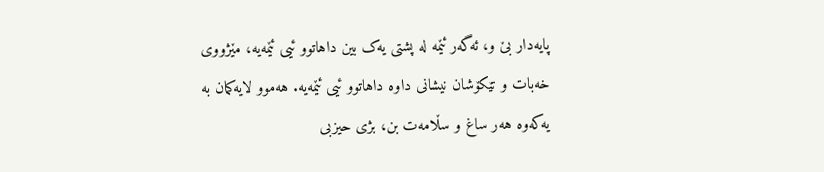پایەدار بێ و، ئەگەر ئێمە لە پشتی یەک بین داهاتوو ئیی ئێمەیە، مێژووی خەبات و تێکۆشان نیشانی داوە داهاتوو ئیی ئێمەیە. هەموو لایەکمان بە یەکەوە هەر ساغ و سڵامەت بن، بژی حیزبی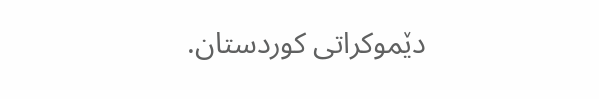دێموکراتی کوردستان.